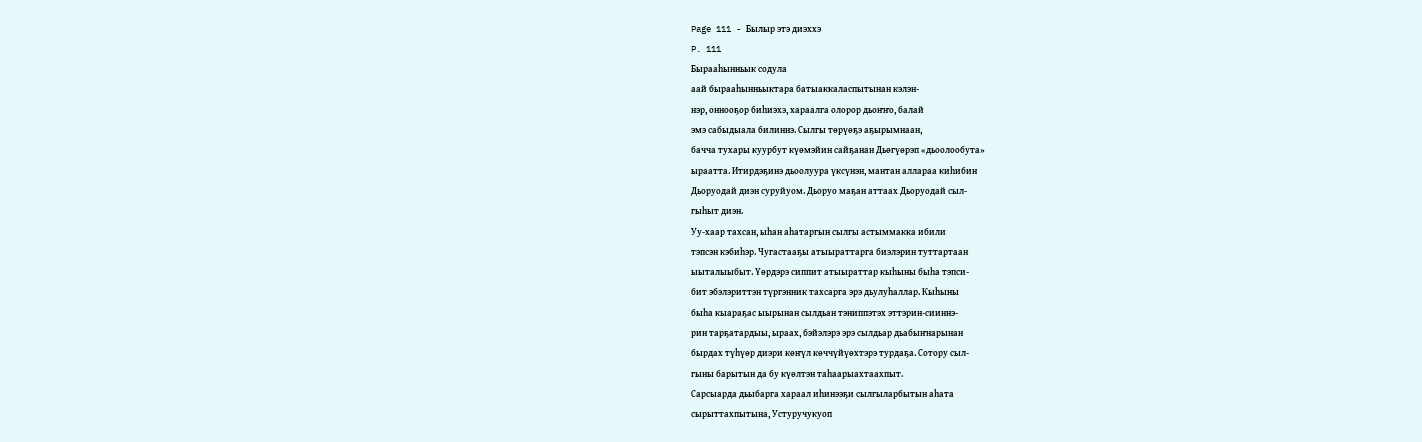Page 111 - Былыр этэ диэххэ
P. 111
Бырааһынньык содула
аай бырааһынньыктара батыаккаласпытынан кэлэн-
нэр, оннооҕор биһиэхэ, хараалга олорор дьоҥҥо, балай
эмэ сабыдыала билиннэ. Сылгы төрүөҕэ аҕырымнаан,
бачча тухары куурбут күөмэйин сайҕанан Дьөгүөрэп «дьоолообута»
ыраатта. Итирдэҕинэ дьоолуура үксүнэн, мантан аллараа киһибин
Дьоруодай диэн суруйуом. Дьоруо маҕан аттаах Дьоруодай сыл-
гыһыт диэн.
Уу-хаар тахсан, ыһан аһатаргын сылгы астыммакка ибили
тэпсэн кэбиһэр. Чугастааҕы атыыраттарга биэлэрин туттартаан
ыыталыыбыт. Үөрдэрэ сиппит атыыраттар кыһыны быһа тэпси-
бит эбэлэриттэн түргэнник тахсарга эрэ дьулуһаллар. Кыһыны
быһа кыараҕас ыырынан сылдьан тэниппэтэх эттэрин-сииннэ-
рин тарҕатардыы, ыраах, бэйэлэрэ эрэ сылдьар дьабыҥнарынан
бырдах түһүөр диэри көҥүл көччүйүөхтэрэ турдаҕа. Сотору сыл-
гыны барытын да бу күөлтэн таһаарыахтаахпыт.
Сарсыарда дьыбарга хараал иһинээҕи сылгыларбытын аһата
сырыттахпытына, Устуручукуоп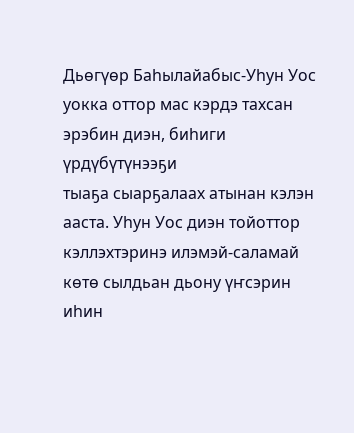Дьөгүөр Баһылайабыс-Уһун Уос
уокка оттор мас кэрдэ тахсан эрэбин диэн, биһиги үрдүбүтүнээҕи
тыаҕа сыарҕалаах атынан кэлэн ааста. Уһун Уос диэн тойоттор
кэллэхтэринэ илэмэй-саламай көтө сылдьан дьону үҥсэрин иһин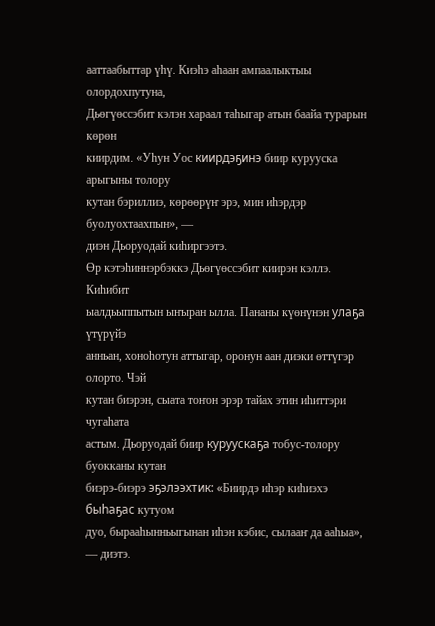ааттаабыттар үһү. Киэһэ аһаан ампаалыктыы олордохпутуна,
Дьөгүөссэбит кэлэн хараал таһыгар атын баайа турарын көрөн
киирдим. «Уһун Уос киирдэҕинэ биир курууска арыгыны толору
кутан бэриллиэ, көрөөрүҥ эрэ, мин иһэрдэр буолуохтаахпын», —
диэн Дьоруодай киһиргээтэ.
Өр кэтэһиннэрбэккэ Дьөгүөссэбит киирэн кэллэ. Киһибит
ыалдьыппытын ыҥыран ылла. Пананы күөнүнэн улаҕа үтүрүйэ
анньан, хоноһотун аттыгар, оронун аан диэки өттүгэр олорто. Чэй
кутан биэрэн, сыата тоҥон эрэр тайах этин иһиттэри чугаһата
астым. Дьоруодай биир куруускаҕа тобус-толору буокканы кутан
биэрэ-биэрэ эҕэлээхтик: «Биирдэ иһэр киһиэхэ быһаҕас кутуом
дуо, бырааһынньыгынан иһэн кэбис, сылааҥ да ааһыа», — диэтэ.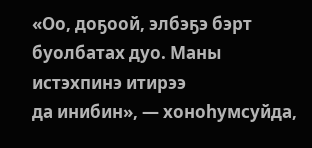«Оо, доҕоой, элбэҕэ бэрт буолбатах дуо. Маны истэхпинэ итирээ
да инибин», — хоноһумсуйда,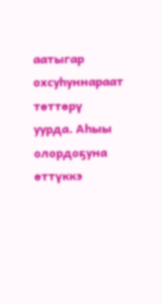аатыгар охсуһуннараат төттөрү
уурда. Аһыы олордоҕуна өттүккэ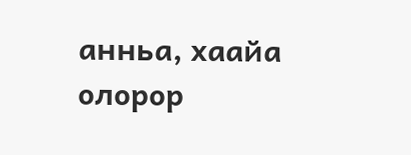анньа, хаайа олорор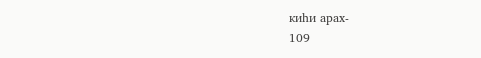киһи арах-
109